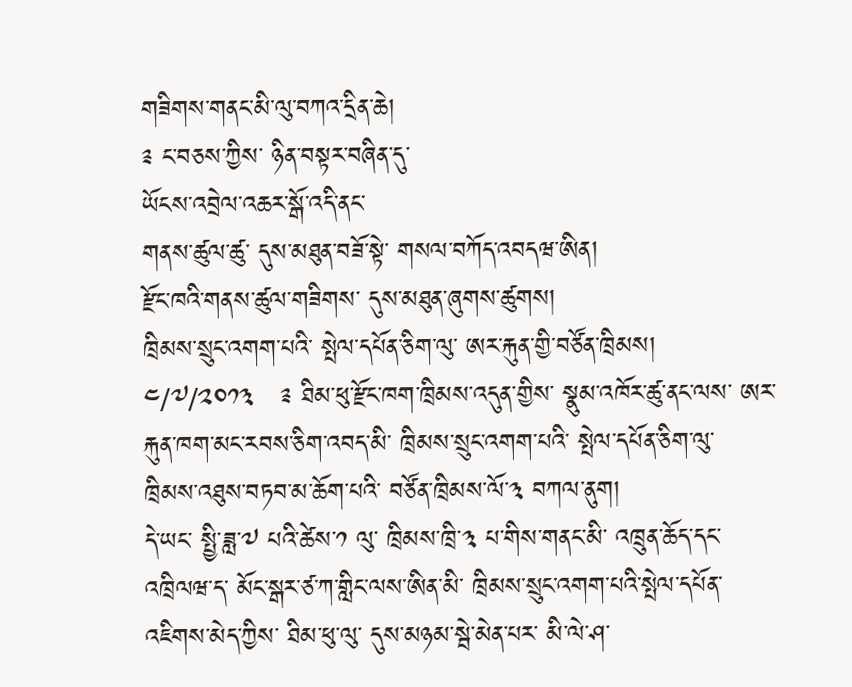གཟིགས་གནང་མི་ལུ་བཀའ་དྲིན་ཆེ།
༉ ང་བཅས་ཀྱིས་ ཉིན་བསྟར་བཞིན་དུ་
ཡོངས་འབྲེལ་འཆར་སྒོ་འདི་ནང་
གནས་ཚུལ་ཚུ་ དུས་མཐུན་བཟོ་སྟེ་ གསལ་བཀོད་འབདཝ་ཨིན།
རྫོང་ཁའི་གནས་ཚུལ་གཟིགས་ དུས་མཐུན་ཞུགས་ཚུགས།
ཁྲིམས་སྲུང་འགག་པའི་ སྤེལ་དཔོན་ཅིག་ལུ་ ཨར་རྐུན་གྱི་བཙོན་ཁྲིམས།
༤/༧/༢༠༡༣   ༉ ཐིམ་ཕུ་རྫོང་ཁག་ཁྲིམས་འདུན་གྱིས་ སྣུམ་འཁོར་ཚུ་ནང་ལས་ ཨར་རྐུན་ཁག་མང་རབས་ཅིག་འབད་མི་ ཁྲིམས་སྲུང་འགག་པའི་ སྤེལ་དཔོན་ཅིག་ལུ་ ཁྲིམས་འཐུས་བཏབ་མ་ཆོག་པའི་ བཙོན་ཁྲིམས་ལོ་༣ བཀལ་ནུག།
དེ་ཡང་ སྤྱི་ཟླ་༧ པའི་ཚེས་༡ ལུ་ ཁྲིམས་ཁྲི་༣ པ་གིས་གནང་མི་ འཁྲུན་ཆོད་དང་འཁྲིལཝ་ད་ མོང་སྒར་ཙ་ཀ་གླིང་ལས་ཨིན་མི་ ཁྲིམས་སྲུང་འགག་པའི་སྤེལ་དཔོན་ འཇིགས་མེད་ཀྱིས་ ཐིམ་ཕུ་ལུ་ དུས་མཉམ་སྦེ་མེན་པར་ མི་ལེ་ཤ་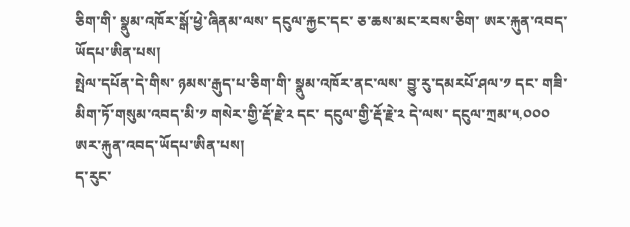ཅིག་གི་ སྣུམ་འཁོར་སྒོ་ཕྱེ་ཞིནམ་ལས་ དངུལ་རྐྱང་དང་ ཅ་ཆས་མང་རབས་ཅིག་ ཨར་རྐུན་འབད་ཡོདཔ་ཨིན་པས།
སྤེལ་དཔོན་དེ་གིས་ ཉམས་རྒུད་པ་ཅིག་གི་ སྣུམ་འཁོར་ནང་ལས་ བྱུ་རུ་དམརཔོ་ཤལ་༡ དང་ གཟི་མིག་ཏོ་གསུམ་འབད་མི་༡ གསེར་གྱི་རྡོ་རྗེ་༢ དང་ དངུལ་གྱི་རྡོ་རྗེ་༢ དེ་ལས་ དངུལ་ཀྲམ་༥,༠༠༠ ཨར་རྐུན་འབད་ཡོདཔ་ཨིན་པས།
ད་རུང་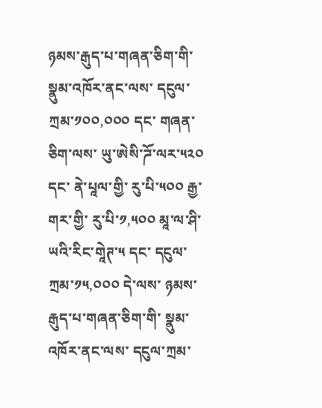ཉམས་རྒུད་པ་གཞན་ཅིག་གི་ སྣུམ་འཁོར་ནང་ལས་ དངུལ་ཀྲམ་༡༠༠,༠༠༠ དང་ གཞན་ཅིག་ལས་ ཡུ་ཨེསི་ཌོ་ལར་༥༢༠ དང་ ནེ་པཱལ་གྱི་ རུ་པི་༥༠༠ རྒྱ་གར་གྱི་ རུ་པི་༡,༥༠༠ མཱ་ལ་ཤི་ཡའི་རིང་གཱེཊ་༥ དང་ དངུལ་ཀྲམ་༡༥,༠༠༠ དེ་ལས་ ཉམས་རྒུད་པ་གཞན་ཅིག་གི་ སྣུམ་འཁོར་ནང་ལས་ དངུལ་ཀྲམ་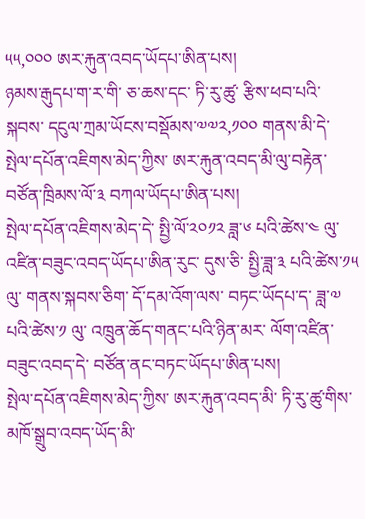༥༥,༠༠༠ ཨར་རྐུན་འབད་ཡོདཔ་ཨིན་པས།
ཉམས་རྒུདཔ་ག་ར་གི་ ཅ་ཆས་དང་ ཏི་རུ་ཚུ་ རྩིས་ཕབ་པའི་སྐབས་ དངུལ་ཀྲམ་ཡོངས་བསྡོམས་༧༧༢,༡༠༠ གནས་མི་དེ་ སྤེལ་དཔོན་འཇིགས་མེད་ཀྱིས་ ཨར་རྐུན་འབད་མི་ལུ་བརྟེན་ བཙོན་ཁྲིམས་ལོ་༣ བཀལ་ཡོདཔ་ཨིན་པས།
སྤེལ་དཔོན་འཇིགས་མེད་དེ་ སྤྱི་ལོ་༢༠༡༢ ཟླ་༦ པའི་ཚེས་༤ ལུ་ འཛིན་བཟུང་འབད་ཡོདཔ་ཨིན་རུང་ དུས་ཅི་ སྤྱི་ཟླ་༣ པའི་ཚེས་༡༥ ལུ་ གནས་སྐབས་ཅིག་ དོ་དམ་འོག་ལས་ བཏང་ཡོདཔ་ད་ ཟླ་༧ པའི་ཚེས་༡ ལུ་ འཁྲུན་ཆོད་གནང་པའི་ཉིན་མར་ ལོག་འཛིན་བཟུང་འབད་དེ་ བཙོན་ནང་བཏང་ཡོདཔ་ཨིན་པས།
སྤེལ་དཔོན་འཇིགས་མེད་ཀྱིས་ ཨར་རྐུན་འབད་མི་ ཏི་རུ་ཚུ་གིས་ མཁོ་སྒྲུབ་འབད་ཡོད་མི་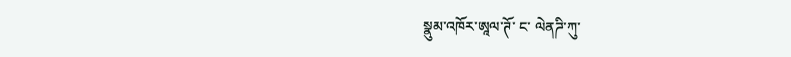སྣུམ་འཁོར་ཨཱལ་ཊོ་ ང་ ལེནཌི་ཀུ་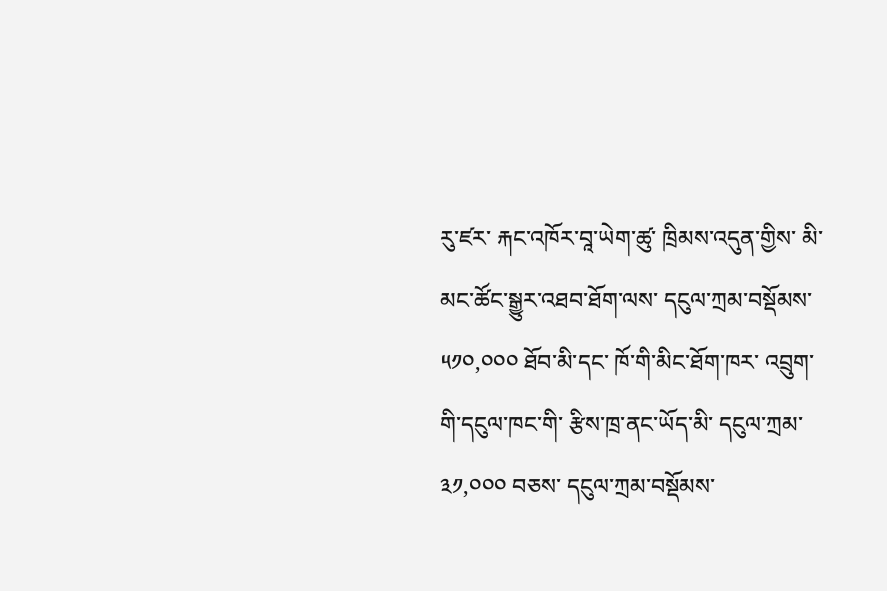རུ་ཛར་ རྐང་འཁོར་བཱ་ཡེག་ཚུ་ ཁྲིམས་འདུན་གྱིས་ མི་མང་ཚོང་སྒྱུར་འཐབ་ཐོག་ལས་ དངུལ་ཀྲམ་བསྡོམས་༥༡༠,༠༠༠ ཐོབ་མི་དང་ ཁོ་གི་མིང་ཐོག་ཁར་ འབྲུག་གི་དངུལ་ཁང་གི་ རྩིས་ཁྲ་ནང་ཡོད་མི་ དངུལ་ཀྲམ་༣༡,༠༠༠ བཅས་ དངུལ་ཀྲམ་བསྡོམས་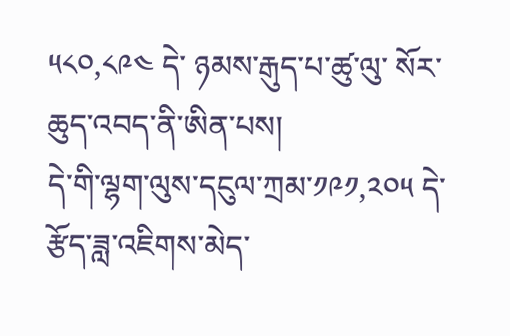༥༨༠,༨༩༤ དེ་ ཉམས་རྒུད་པ་ཚུ་ལུ་ སོར་ཆུད་འབད་ནི་ཨིན་པས།
དེ་གི་ལྷག་ལུས་དངུལ་ཀྲམ་༡༩༡,༢༠༥ དེ་ རྩོད་ཟླ་འཇིགས་མེད་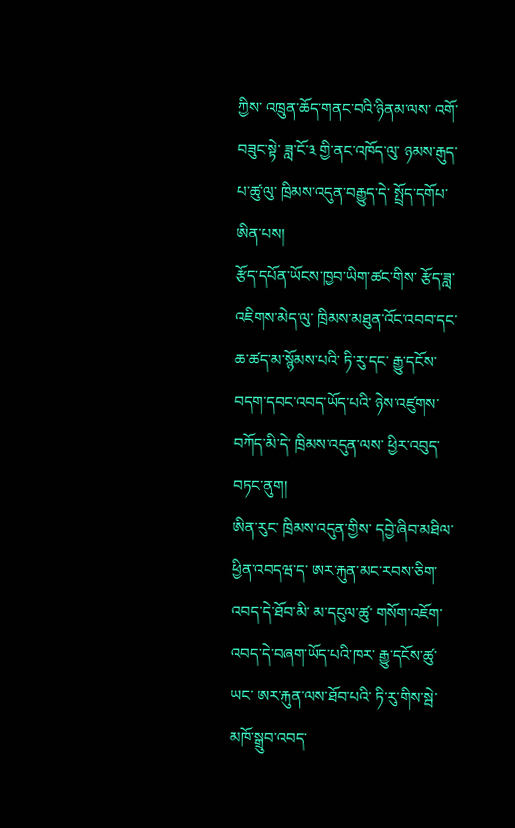ཀྱིས་ འཁྲུན་ཆོད་གནང་བའི་ཉིནམ་ལས་ འགོ་བཟུང་སྟེ་ ཟླ་ངོ་༣ གྱི་ནང་འཁོད་ལུ་ ཉམས་རྒུད་པ་ཚུ་ལུ་ ཁྲིམས་འདུན་བརྒྱུད་དེ་ སྤྲོད་དགོཔ་ཨིན་པས།
རྩོད་དཔོན་ཡོངས་ཁྱབ་ཡིག་ཚང་གིས་ རྩོད་ཟླ་འཇིགས་མེད་ལུ་ ཁྲིམས་མཐུན་འོང་འབབ་དང་ ཆ་ཚད་མ་སྙོམས་པའི་ ཏི་རུ་དང་ རྒྱུ་དངོས་བདག་དབང་འབད་ཡོད་པའི་ ཉེས་འཛུགས་བཀོད་མི་དེ་ ཁྲིམས་འདུན་ལས་ ཕྱིར་འབུད་བཏང་ནུག།
ཨིན་རུང་ ཁྲིམས་འདུན་གྱིས་ དབྱེ་ཞིབ་མཐིལ་ཕྱིན་འབདཝ་ད་ ཨར་རྐུན་མང་རབས་ཅིག་འབད་དེ་ཐོབ་མི་ མ་དངུལ་ཚུ་ གསོག་འཇོག་འབད་དེ་བཞག་ཡོད་པའི་ཁར་ རྒྱུ་དངོས་ཚུ་ཡང་ ཨར་རྐུན་ལས་ཐོབ་པའི་ ཏི་རུ་གིས་སྦེ་ མཁོ་སྒྲུབ་འབད་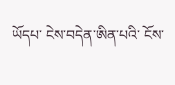ཡོདཔ་ ངེས་བདེན་ཨིན་པའི་ ངོས་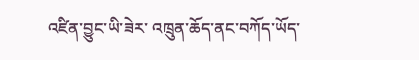འཛིན་བྱུང་ཡི་ཟེར་ འཁྲུན་ཆོད་ནང་བཀོད་ཡོད་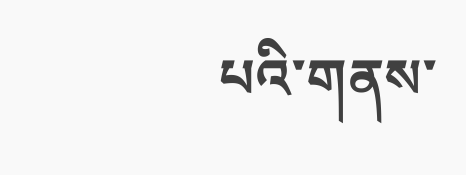པའི་གནས་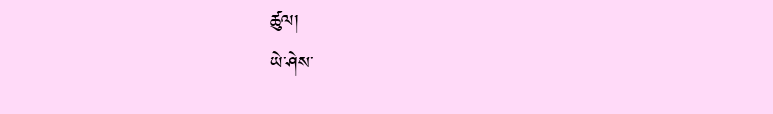ཚུལ།
ཡེ་ཤེས་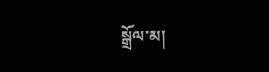སྒྲོལ་མ།